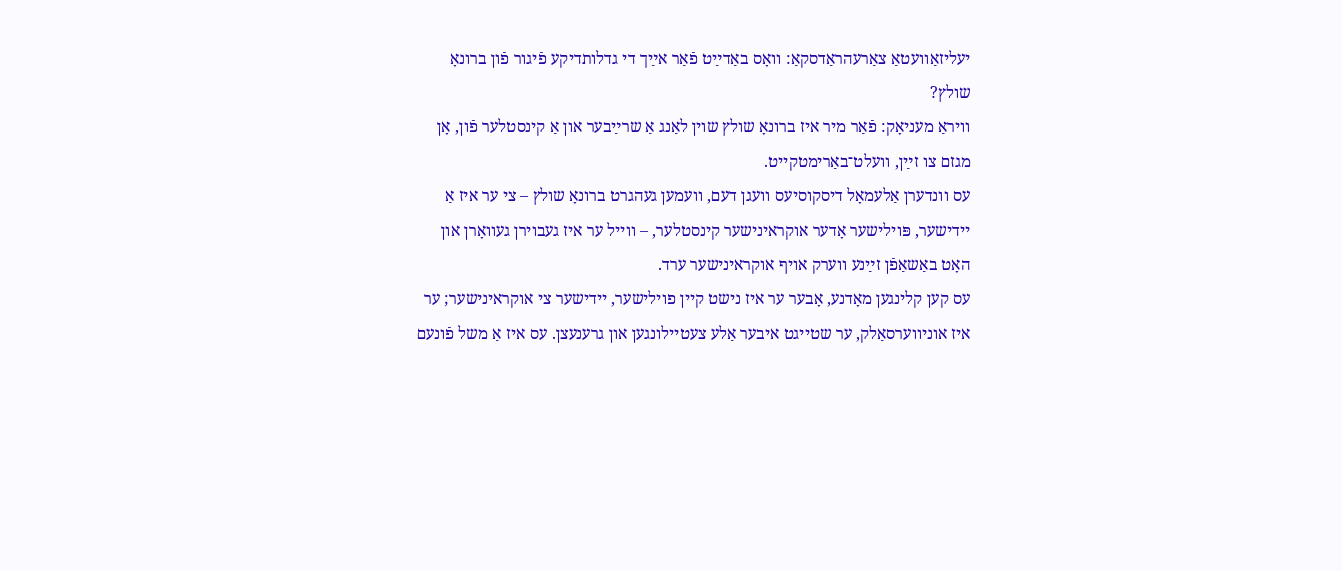יעליזאַוועטאַ צאַרעהראַדסקאַ: וואָס באַדײַט פֿאַר אײַך די גדלותדיקע פֿיגור פֿון ברונאָ שולץ?
וויראַ מעניאָק: פֿאַר מיר איז ברונאָ שולץ שוין לאַנג אַ שרײַבער און אַ קינסטלער פֿון, אָן מגזם צו זײַן, וועלט־באַרימטקייט.
עס וונדערן אַלעמאָל דיסקוסיעס וועגן דעם, וועמען געהגרט ברונאָ שולץ – צי ער איז אַ יידישער, פּוילישער אָדער אוקראינישער קינסטלער, – ווייל ער איז געבוירן געוואָרן און האָט באַשאַפֿן זײַנע ווערק אויף אוקראינישער ערד.
עס קען קלינגען מאָדנע, אָבער ער איז נישט קיין פוילישער, יידישער צי אוקראינישער; ער איז אוניווערסאַלק, ער שטייגט איבער אַלע צעטיילונגען און גרענעצן. עס איז אַ משל פֿונעם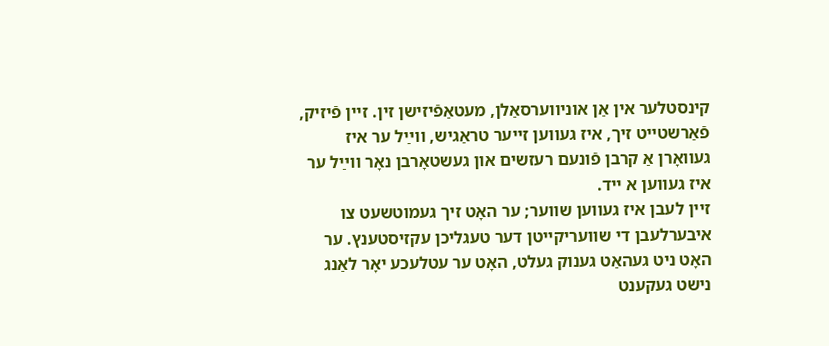קינסטלער אין אַן אוניווערסאַלן, מעטאַפֿיזישן זין. זיין פֿיזיק, פֿאַרשטייט זיך, איז געווען זייער טראַגיש, ווײַל ער איז געוואָרן אַ קרבן פֿונעם רעזשים און געשטאָרבן נאָר ווײַל ער איז געווען א ייד.
זיין לעבן איז געווען שווער; ער האָט זיך געמוטשעט צו איבערלעבן די שוועריקייטן דער טעגליכן עקזיסטענץ. ער האָט ניט געהאַט גענוק געלט, האָט ער עטלעכע יאָר לאַנג נישט געקענט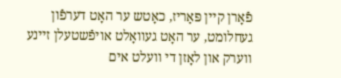פֿאָרן קיין פּאַריז, כאָטש ער האָט דערפֿון געחלומט, ער האָט געוואָלט אויפֿשטעלן זיינע ווערק און לאָזן די וועלט אים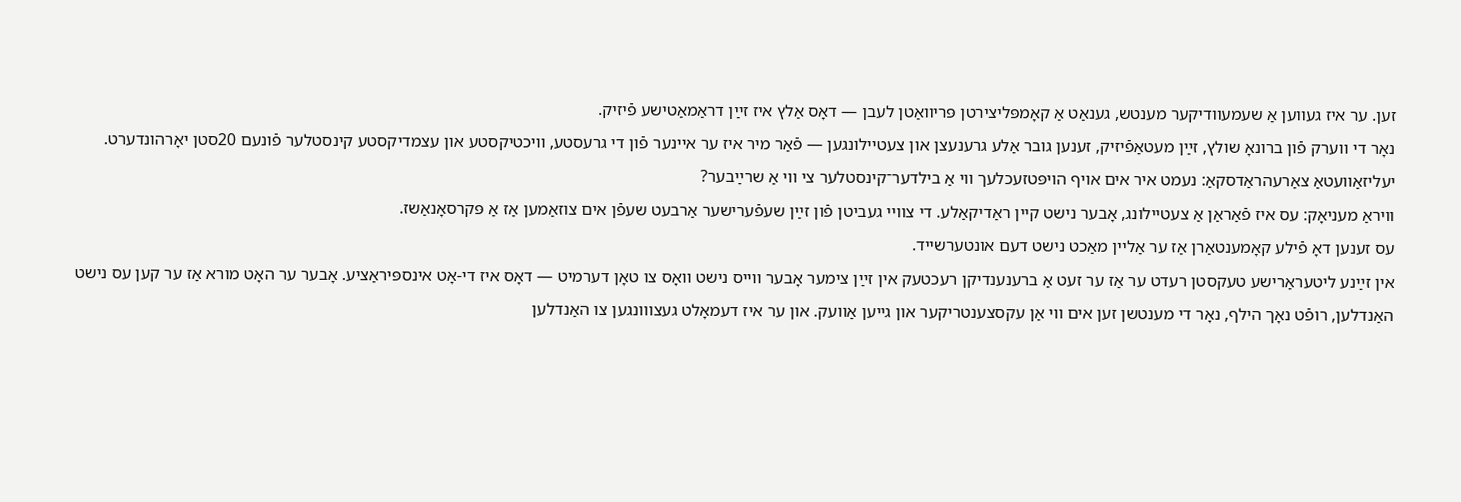זען. ער איז געווען אַ שעמעוודיקער מענטש, גענאַט אַ קאָמפּליצירטן פּריוואַטן לעבן — דאָס אַלץ איז זײַן דראַמאַטישע פֿיזיק.
נאָר די ווערק פֿון ברונאָ שולץ, זײַן מעטאַפֿיזיק, זענען גובר אַלע גרענעצן און צעטיילונגען — פֿאַר מיר איז ער איינער פֿון די גרעסטע, וויכטיקסטע און עצמדיקסטע קינסטלער פֿונעם 20סטן יאָרהונדערט.
יעליזאַוועטאַ צאַרעהראַדסקאַ: נעמט איר אים אויף הויפּטזעכלעך ווי אַ בילדער־קינסטלער צי ווי אַ שרײַבער?
וויראַ מעניאָק: עס איז פֿאַראַן אַ צעטיילונג, אָבער נישט קיין ראַדיקאַלע. די צוויי געביטן פֿון זײַן שעפֿערישער אַרבעט שעפֿן אים צוזאַמען אַז אַ פּקרסאָנאַשז.
עס זענען דאָ פֿילע קאָמענטאַרן אַז ער אַליין מאַכט נישט דעם אונטערשייד.
אין זײַנע ליטעראַרישע טעקסטן רעדט ער אַז ער זעט אַ ברענענדיקן רעכטעק אין זײַן צימער אָבער ווייס נישט וואָס צו טאָן דערמיט — דאָס איז די-אָט אינספּיראַציע. אָבער ער האָט מורא אַז ער קען עס נישט האַנדלען, רופֿט נאָך הילף, נאָר די מענטשן זען אים ווי אַן עקסצענטריקער און גייען אַוועק. און ער איז דעמאָלט געצווונגען צו האַנדלען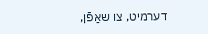דערמיט, צו שאַפֿן,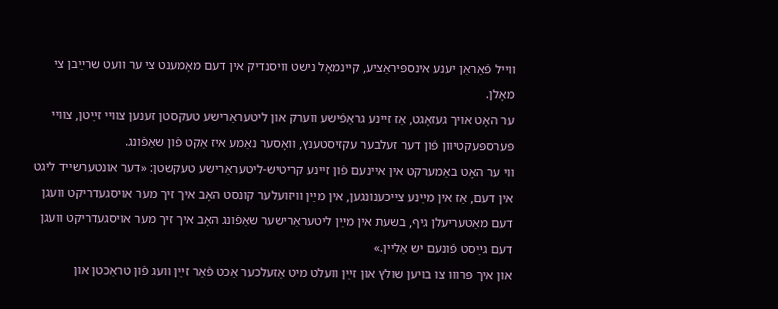ווייל פֿאַראַן יענע אינספּיראַציע, קיינמאָל נישט וויסנדיק אין דעם מאָמענט צי ער וועט שרײַבן צי מאָלן.
ער האָט אויך געזאָגט, אַז זיינע גראַפֿישע ווערק און ליטעראַרישע טעקסטן זענען צוויי זײַטן, צוויי פּערספּעקטיוון פֿון דער זעלבער עקזיסטענץ, וואָסער נאַמע איז אַקט פֿון שאַפֿונג.
ווי ער האָט באַמערקט אין איינעם פֿון זיינע קריטיש-ליטעראַרישע טעקשטן: «דער אונטערשייד ליגט אין דעם, אַז אין מײַנע צייכענונגען, אין מײַן וויזועלער קונסט האָב איך זיך מער אויסגעדריקט וועגן דעם מאַטעריעלן גיף, בשעת אין מײַן ליטעראַרישער שאַפֿונג האָב איך זיך מער אויסגעדריקט וועגן דעם גײַסט פֿונעם יש אַליין.»
און איך פּרווו צו בויען שולץ און זײַן וועלט מיט אַזעלכער אַכט פֿאַר זײַן וועג פֿון טראַכטן און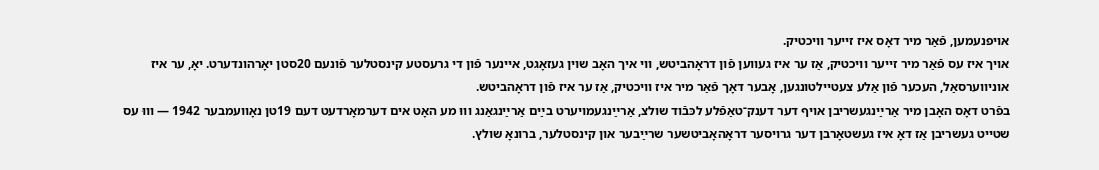אויפנעמען, פֿאַר מיר דאָס איז זייער וויכטיק.
אויך איז עס פֿאַר מיר זייער וויכטיק, אַז ער איז געווען פֿון דראָהביטש, ווי איך האָב שוין געזאָגט, איינער פֿון די גרעסטע קינסטלער פֿונעם 20סטן יאָרהונדערט. יאָ, ער איז אוניווערסאַל, העכער פֿון אַלע צעטיילטונגען, אָבער דאָך פֿאַר מיר איז וויכטיק, אַז ער איז פֿון דראָהביטש.
בפֿרט דאָס האָבן מיר אַרײַנגעשריבן אויף דער דענק־טאַפֿלע לכּבֿוד שולצ, אַרײַנגעמויערט בײַם אַרײַנגאַנג וווּ מע האָט אים דערמאָרדעט דעם 19טן נאָוועמבער 1942 — וווּ עס שטייט געשריבן אַז דאָ איז געשטאָרבן דער גרויסער דראָהאָביטשער שרײַבער און קינסטלער, ברונאָ שולץ.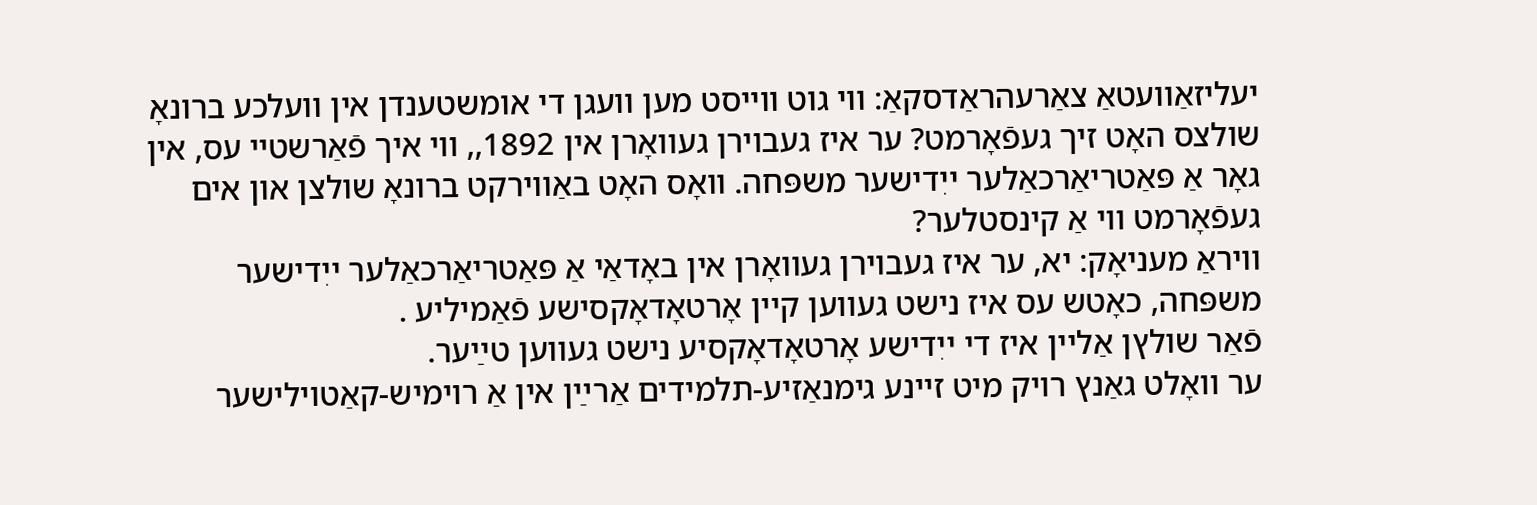יעליזאַוועטאַ צאַרעהראַדסקאַ: ווי גוט ווייסט מען וועגן די אומשטענדן אין וועלכע ברונאָ שולצס האָט זיך געפֿאָרמט? ער איז געבוירן געוואָרן אין 1892,, ווי איך פֿאַרשטיי עס, אין גאָר אַ פּאַטריאַרכאַלער ייִדישער משפּחה. וואָס האָט באַווירקט ברונאָ שולצן און אים געפֿאָרמט ווי אַ קינסטלער?
וויראַ מעניאָק: יא, ער איז געבוירן געוואָרן אין באָדאַי אַ פּאַטריאַרכאַלער ייִדישער משפּחה, כאָטש עס איז נישט געווען קיין אָרטאָדאָקסישע פֿאַמיליע .
פֿאַר שולץן אַליין איז די ייִדישע אָרטאָדאָקסיע נישט געווען טײַער.
ער וואָלט גאַנץ רויק מיט זיינע גימנאַזיע-תלמידים אַרײַן אין אַ רוימיש-קאַטוילישער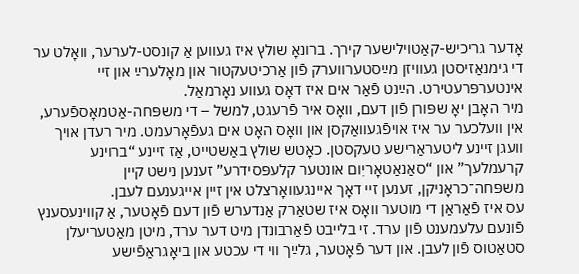אָדער גריכיש-קאַטוילישער קירך. ברונאָ שולץ איז געווען אַ קונסט-לערער, וואָלט ער די גימנאַזיסטן געוויזן מײַסטערווערק פֿון אַרכיטעקטור און מאָלערײַ און זיי אינטערפּרעטירט. הײַנט פֿאַר אים איז דאָס געווע נאָרמאַל.
מיר האָבן יאָ שפּורן פֿון דעם, וואָס איר פֿרעגט, למשל – די משפּחה-אַטמאָספֿערע, אין וועלכער ער איז אויפֿגעוואַקסן און וואָס האָט אים געפֿאָרעמט. מיר רעדן אויך וועגן זיינע ליטעראַרישע טעקסטן. כאָטש שולץ באַשטייט, אַז זיינע “ברוינע קרעמלעך” און “סאַנאַטאָריִום אונטער קלעפּסידרע” זענען נישט קיין משפּחה־כראָניקן, זענען זיי דאָך איינגעוואָרצלט אין זיין אייגענעם לעבן.
עס איז פֿאַראַן די מוטער וואָס איז שטאַרק אַנדערש פֿון דעם פֿאָטער, אַ קווינעסענץ פֿונעם עלעמענט פֿון ערד. זי בלייבט פֿאַרבונדן מיט דער ערד, מיטן מאַטעריעלן סטאַטוס פֿון לעבן. און דער פֿאָטער, גלײַך ווי די עכטע און ביאָגראַפֿישע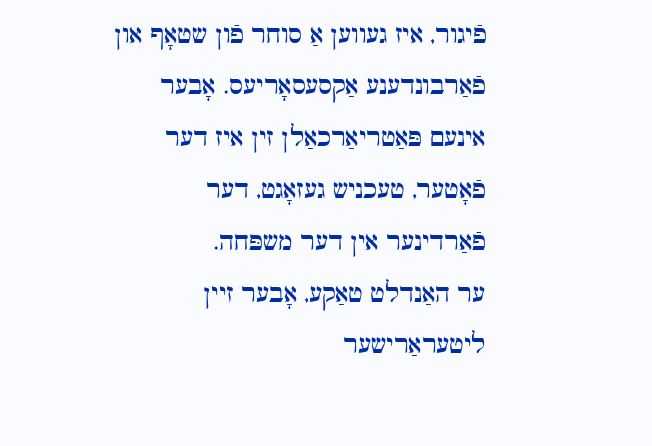פֿיגור, איז געווען אַ סוחר פֿון שטאָף און פֿאַרבונדענע אַקסעסאָריעס. אָבער אינעם פּאַטריאַרכאַלן זין איז דער פֿאָטער, טעכניש געזאָגט, דער פֿאַרדינער אין דער משפּחה.
ער האַנדלט טאַקע, אָבער זיין ליטעראַרישער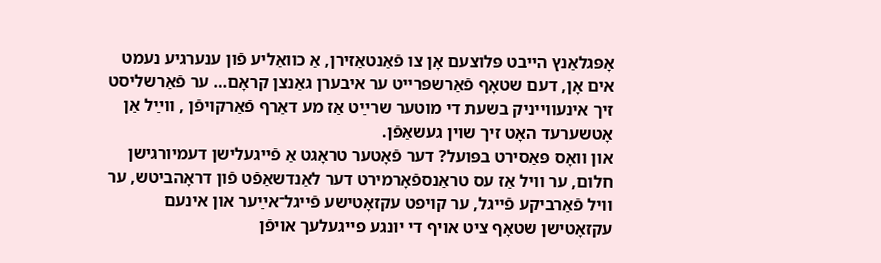אָפּגלאַנץ הייבט פּלוצעם אָן צו פֿאַנטאַזירן, אַ כוואַליע פֿון ענערגיע נעמט אים אָן, דעם שטאָף פֿאַרשפּרייט ער איבערן גאַנצן קראָם… ער פֿאַרשליסט זיך אינעווייניק בשעת די מוטער שרײַט אַז מע דאַרף פֿאַרקויפֿן , ווײַל אַן אָטשערעד האָט זיך שוין געשאַפֿן.
און וואָס פּאַסירט בפּועל? דער פֿאָטער טראָגט אַ פֿייגעלישן דעמיורגישן חלום, ער וויל אַז עס טראַנספֿאָרמירט דער לאַנדשאַפֿט פֿון דראָהביטש, ער וויל פֿאַרביקע פֿייגל, ער קויפט עקזאָטישע פֿייגל־אײַער און אינעם עקזאָטישן שטאָף ציט אויף די יונגע פייגעלעך אויפֿן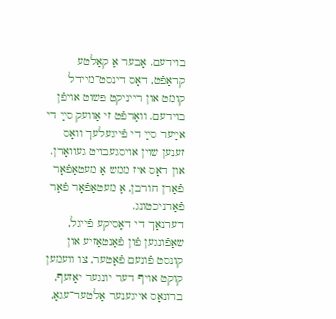בוידעם. אָבער אַ קאַלטע קראַפֿט, דאָס דינסט־מיידל קומט און רייניקט פּשוט אויפֿן בוידעם. וואַרפֿט זי אַוועק סײַ די אײַער סײַ די פֿייגעלעך וואָס זענען שוין אויסגעבויט געוואָרן. און דאָס איז ממש אַ מעטאַפֿאָר פֿאַרן חורבן, אַ מעטאַפֿאָר פֿאַר פֿאַרניכטונג.
דערנאָך די דאָסיקע פֿייגל, שאַפֿונגען פֿון פֿאַנטאַזיע און קונסט פֿונעם פֿאָטער, צו וועמען קוקט אויף דער יונגער יאָזעף, ברונאָס אייגענער אַלטער־עגאָ,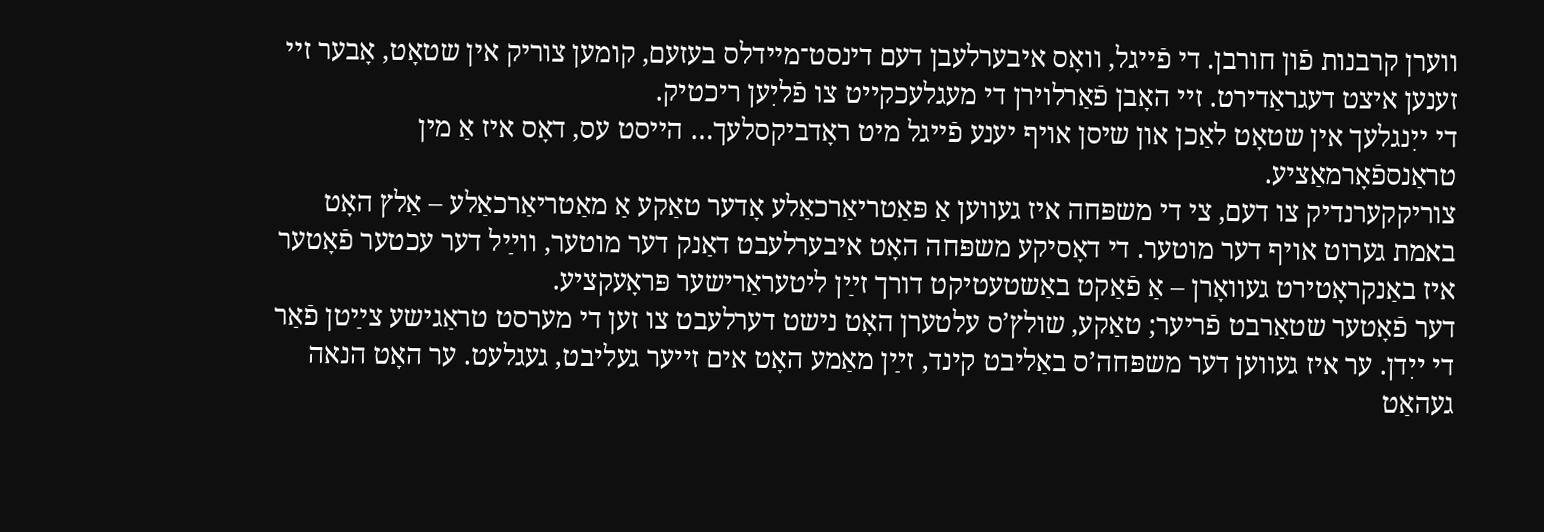ווערן קרבנות פֿון חורבן. די פֿייגל, וואָס איבערלעבן דעם דינסט־מיידלס בעזעם, קומען צוריק אין שטאָט, אָבער זיי זענען איצט דעגראַדירט. זיי האָבן פֿאַרלוירן די מעגלעכקייט צו פֿליִען ריכטיק.
די ייִנגלעך אין שטאָט לאַכן און שיסן אויף יענע פֿייגל מיט ראָדביקסלעך… הייסט עס, דאָס איז אַ מין טראַנספֿאָרמאַציע.
צוריקקערנדיק צו דעם, צי די משפּחה איז געווען אַ פּאַטריאַרכאַלע אָדער טאַקע אַ מאַטריאַרכאַלע – אַלץ האָט באמת גערוט אויף דער מוטער. די דאָסיקע משפּחה האָט איבערלעבט דאַנק דער מוטער, ווײַל דער עכטער פֿאָטער איז באַנקראָטירט געוואָרן – אַ פֿאַקט באַשטעטיקט דורך זײַן ליטעראַרישער פּראָעקציע.
דער פֿאָטער שטאַרבט פֿריער; טאַקע, שולץ’ס עלטערן האָט נישט דערלעבט צו זען די מערסט טראַגישע צײַטן פֿאַר די ייִדן. ער איז געווען דער משפּחה’ס באַליבט קינד, זײַן מאַמע האָט אים זייער געליבט, געגלעט. ער האָט הנאה געהאַט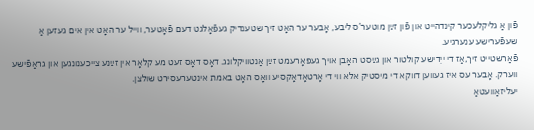פֿון אַ גליקלעכער קינדהייט און פֿון זײַן מוטער’ס ליבע, אָבער ער האָט זיך שטענדיק געפֿאָלגט דעם פֿאָטער, ווייל ער האָט אין אים געזען אַ שעפֿערישע ענערגיע.
פֿאַרשטייט זיך,אַז די ייִדישע קולטור און גײַסט האָבן אויך געפאָרעמט זײַן אַנטוויקלונג. דאָס דאָס זעט מע קלאָר אין זײַנע צייכענונגען און גראַפֿישע ווערק. אָבער עס איז געווען דװקא די מיסטיק אלא ווי די אָרטאָדאָקסיע וואָס האָט באמת אינטערעסירט שולצן.
יעליזאַוועטאַ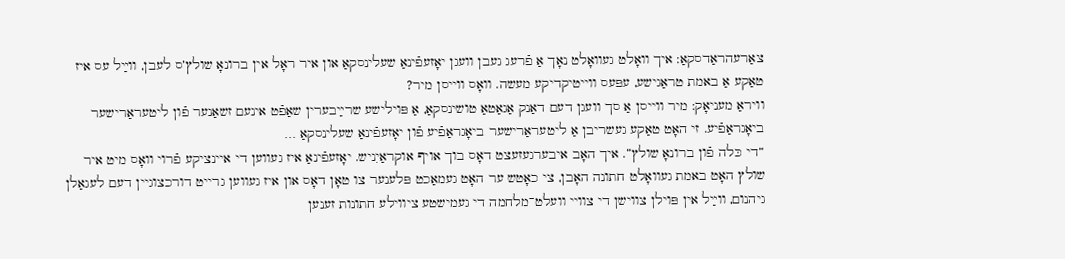צאַרעהראַדסקאַ: איך וואָלט געוואָלט נאָך אַ פֿרעג געבן וועגן יאָזעפֿינאַ שעלינסקאַ און איר ראָל אין ברונאָ שולץ’ס לעבן, ווײַל עס איז טאַקע אַ באמת טראַגישע, עפּעס ווייטיקדיקע מעשה. וואָס ווייסן מיר?
וויראַ מעניאָק: מיר ווייסן אַ סך וועגן דעם דאַנק אַגאַטאַ טושינסקאַ, אַ פּוילישע שרײַבערין שאַפֿט אינעם זשאַנער פֿון ליטעראַרישער ביאָגראַפֿיע. זי האָט טאַקע געשריבן אַ ליטעראַרישער ביאָגראַפֿיע פֿון יאָזעפֿינאַ שעלינסקאַ …
“די כּלה פֿון ברונאָ שולץ”. איך האָב איבערגעזעצט דאָס בוך אויף אוקראַיִניש. יאָזעפֿינאַ איז געווען די איינציקע פֿרוי וואָס מיט איר שולץ האָט באמת געוואָלט חתונה האָבן, צי כאָטש ער האָט געמאַכט פּלענער צו טאָן דאָס און איז געווען גרייט דורכצוגיין דעם לעגאַלן גיהנום, ווײַל אין פּוילן צווישן די צוויי וועלט־מלחמה די געמישטע ציווילע חתונות זענען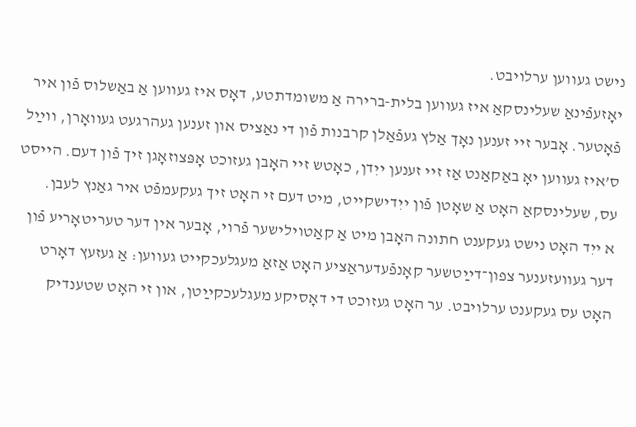נישט געווען ערלויבט.
יאָזעפֿינאַ שעלינסקאַ איז געווען בלית-ברירה אַ משומדתטע, דאָס איז געווען אַ באַשלוס פֿון איר פֿאָטער. אָבער זיי זענען נאָך אַלץ געפֿאַלן קרבנות פֿון די נאַציס און זענען געהרגעט געוואָרן, ווײַל ס’איז געווען יאָ באַקאַנט אַז זיי זענען ייִדן, כאָטש זיי האָבן געזוכט אָפּצוזאָגן זיך פֿון דעם. הייסט עס, שעלינסקאַ האָט אַ שאָטן פֿון ייִדישקייט, מיט דעם זי האָט זיך געקעמפֿט איר גאַנץ לעבן.
א ייִד האָט נישט געקענט חתונה האָבן מיט אַ קאַטוילישער פֿרוי, אָבער אין דער טעריטאָריע פֿון דער געוועזענער צפון־דײַטשער קאָנפֿעדעראַציע האָט אַזאַ מעגלעכקייט געווען: אַ געזעץ דאָרט האָט עס געקענט ערלויבט. ער האָט געזוכט די דאָסיקע מעגלעכקײַטן, און זי האָט שטענדיק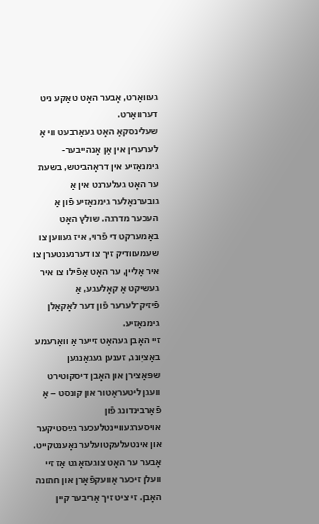געוואַרט, אָבער האָט טאַקע ניט דערוואַרט.
שעלינסקאַ האָט געאַרבעט ווי אַ לערערין אין אַן אָנהייבער- גימנאַזיע אין דראָהביטש, בשעת ער האָט געלערנט אין אַ גובערנאַלער גימנאַזיע פֿון אַ העכער מדרגה. שולץ האָט באַמערקט די פֿרוי, איז געווען צו שעמעוודיק זיך צו דערנענטערן צו איר אַליין, ער האָט אַפֿילו צו איר געשיקט אַ קאָלעגע, אַ פֿיזיק־לערער פֿון דער לאָקאַלן גימנאַזיע.
זיי האָבן געהאַט זייער אַ וואַרעמע באַציִונג, זענען געגאַנגען שפּאַצירן און האָבן דיסקוטירט וועגן ליטעראַטור און קונסט – אַ פֿאַרבינדונג פֿון אויסערגעוויינטלעכער גײַסטיקער און אינטעלעקטועלער נאָענטקייט.
אָבער ער האָט צוגעזאָגט אַז זיי וועלן זיכער אַוועקפֿאָרן און חתונה האָבן. זי ציט זיך אַריבער קיין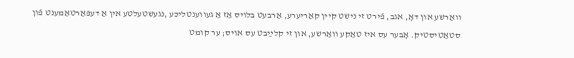וואַרשע און דאָ, אגב, פֿירט זי נישט קיין קאַריערע, אַרבעט בלויס אַז אַ געווענטליכע ,נגעשטעלטע אין אַ דעפּאַרטאַמענט פֿון סטאַטיסטיק. אָבער עס איז טאַקע וואַרשע, און זי קלײַבט עס אויס; ער קומט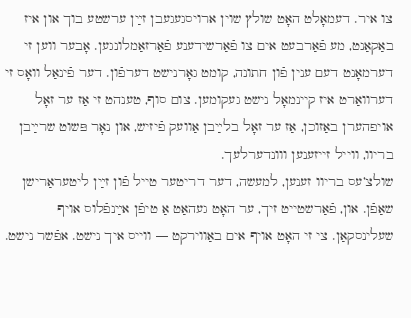צו איר. דעמאָלט האָט שולץ שוין ארויסגעגעבן זײַן ערשטע בוך און איז באַקאַנט, מע פֿאַרבעט אים צו פֿאַרשידענע פֿאַרזאַמלונגען. אָבער ווען זי דערמאָנט דעם ענין פֿון חתונה, קומט גאָרנישט דערפֿון. דער פֿינאַל וואָס זי דערוואַרט איז קיינמאָל נישט געקומען. צום סוף, טענהט זי אַז ער זאָל אויפהערן באַזוכן, אַז ער זאָל בלײַבן אַוועק פֿיזיש, און נאָר פּשוט שרײַבן בריוו, ווייל זייזענען ווונדערלעך.
שולצ’עס בריוו זענען, למעשה, דער דריטער טייל פֿון זײַן ליטעראַרישן שאַפֿן. און, פֿאַרשטייט זיך, ער האָט געהאַט אַ טיפֿן אײַנפֿלוס אויף שעלינסקאַן. צי זי האָט אויף אים באַווירקט — ווייס איך נישט. אפֿשר נישט.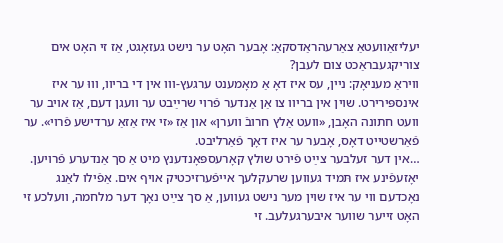יעליזאַוועטאַ צאַרעהראַדסקאַ: אָבער האָט ער נישט געזאָגט, אַז זי האָט אים צוריקגעבראַכט צום לעבן?
וויראַ מעניאָק: ניין, עס איז דאָ אַ מאָמענט ערגעץ-ווו אין די בריוו, וווּ ער איז אינספּירירט. שוין אין בריוו צו אַן אַנדער פֿרוי שרײַבט ער וועגן דעם, אַז אויב ער וועט חתונה האָבן, «וועט אַלץ חרובֿ ווערן» און אַז «זי איז אַזאַ ערדישע פֿרוי». ער פֿאַרשטייט דאָס, אָבער ער איז דאָך פֿאַרליבט.
…אין דער זעלבער צײַט פֿירט שולץ קאָרעספּאָנדענץ מיט אַ סך אַנדערע פֿרויען.
יאָזעפֿינע איז תּמיד געווען שרעקלעך אייפֿערזיכטיק אויף אים. אַפֿילו לאַנג נאָכדעם ווי ער איז שוין מער נישט געווען, אַ סך צײַט נאָך דער מלחמה, וועלכע זי האָט זייער שווער איבערגעלעב. זי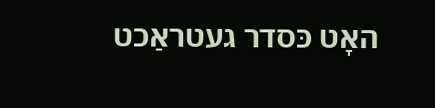האָט כּסדר געטראַכט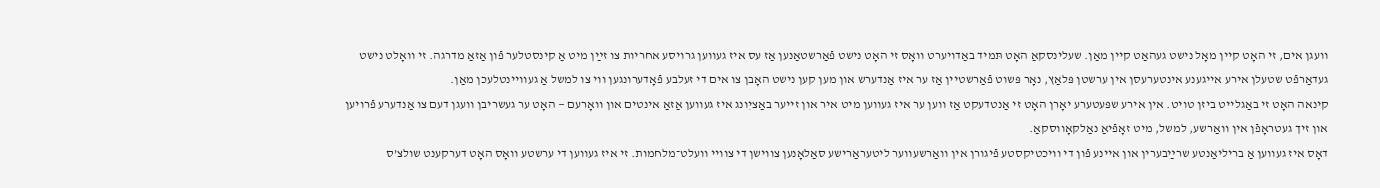וועגן אים, זי האָט קיין מאָל נישט געהאַט קיין מאַן. שעלינסקאַ האָט תּמיד באַדויערט וואָס זי האָט נישט פֿאַרשטאַנען אַז עס איז געווען גרויסע אחריות צו זײַן מיט אַ קינסטלער פֿון אַזאַ מדרגה. זי וואָלט נישט געדאַרפֿט שטעלן אירע אייגענע אינטערעסן אין ערשטן פּלאַץ, נאָר פּשוט פֿאַרשטיין אַז ער איז אַנדערש און מען קען נישט האָבן צו אים די זעלבע פֿאָדערונגען ווי צו למשל אַ געוויינטלעכן מאַן.
קינאה האָט זי באַגלייט ביזן טויט. אין אירע שפּעטערע יאָרן האָט זי אַנטדעקט אַז ווען ער איז געווען מיט איר און זייער באַציִונג איז געווען אַזאַ אינטים און וואָרעם — האָט ער געשריבן וועגן דעם צו אַנדערע פֿרויען און זיך געטראָפֿן אין וואַרשע, למשל, מיט זאָפֿיאַ נאַלקאָווסקאַ.
דאָס איז געווען אַ בריליאַנטע שרײַבערין און איינע פֿון די וויכטיקסטע פֿיגורן אין וואַרשעווער ליטעראַרישע סאַלאָנען צווישן די צוויי וועלט־מלחמות. זי איז געווען די ערשטע וואָס האָט דערקענט שולצ’ס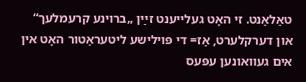טאַלאַנט. זי האָט געלייענט זײַן „ברוינע קרעמלעך“ און דערקלערט, אַז= די פּוילישע ליטעראַטור האָט אין אים געוואונען עפּעס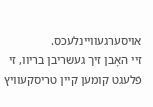אויסערגעוויינלעכס.
זיי האָבן זיך געשריבן בריוו, זי פֿלעגט קומען קיין טריסקעוויץ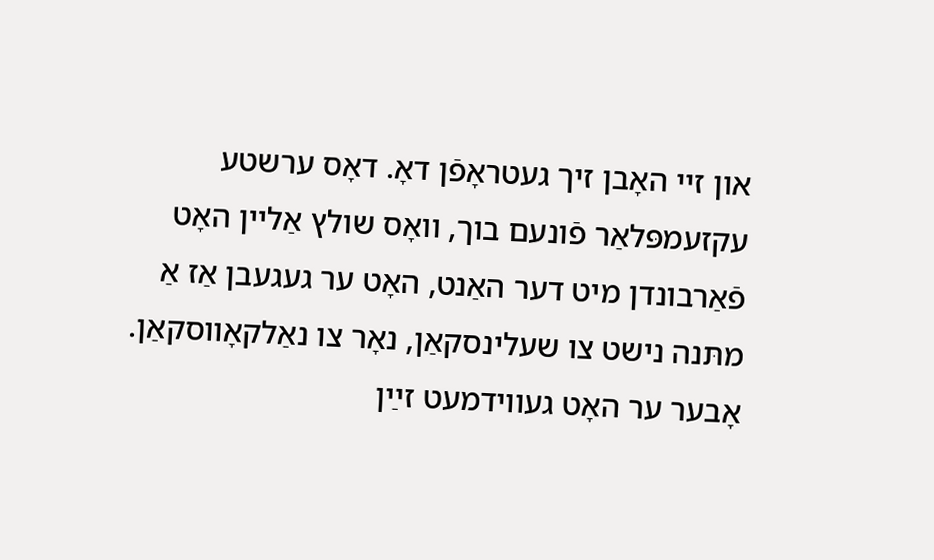און זיי האָבן זיך געטראָפֿן דאָ. דאָס ערשטע עקזעמפּלאַר פֿונעם בוך, וואָס שולץ אַליין האָט פֿאַרבונדן מיט דער האַנט, האָט ער געגעבן אַז אַ מתּנה נישט צו שעלינסקאַן, נאָר צו נאַלקאָווסקאַן.
אָבער ער האָט געווידמעט זײַן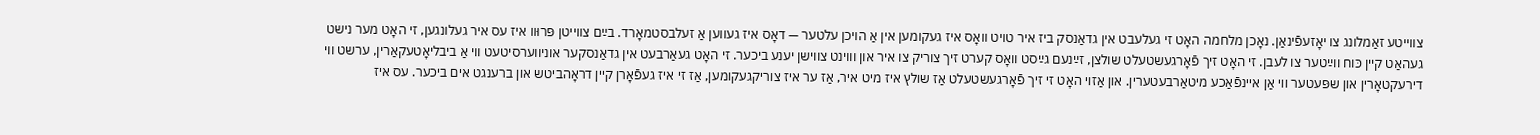צווייטע זאַמלונג צו יאָזעפֿינאַן. נאָכן מלחמה האָט זי געלעבט אין גדאַנסק ביז איר טויט וואָס איז געקומען אין אַ הויכן עלטער — דאָס איז געווען אַ זעלבסטמאָרד. בײַם צווייטן פּרוּוו איז עס איר געלונגען, זי האָט מער נישט געהאַט קיין כּוח ווײַטער צו לעבן. זי האָט זיך פֿאָרגעשטעלט שולצן, זײַנעם גײַסט וואָס קערט זיך צוריק צו איר און וווינט צווישן יענע ביכער. זי האָט געאַרבעט אין גדאַנסקער אוניווערסיטעט ווי אַ ביבליאָטעקאַרין, ערשט ווי דירעקטאָרין און שפּעטער ווי אַן איינפֿאַכע מיטאַרבעטערין. און אַזוי האָט זי זיך פֿאָרגעשטעלט אַז שולץ איז מיט איר, אַז ער איז צוריקגעקומען, אַז זי איז געפֿאָרן קיין דראָהביטש און ברענגט אים ביכער. עס איז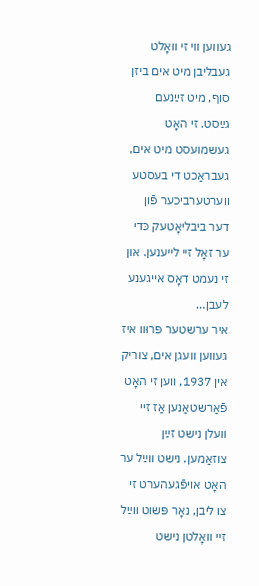געווען ווי זי וואָלט געבליבן מיט אים ביזן סוף, מיט זײַנעם גײַסט. זי האָט געשמועסט מיט אים, געבראַכט די בעסטע ווערטערביכער פֿון דער ביבליאָטעק כּדי ער זאָל זיי לייענען. און זי נעמט דאָס אייגענע לעבן…
איר ערשטער פּרוּוו איז געווען וועגן אים, צוריק אין 1937, ווען זי האָט פֿאַרשטאַנען אַז זיי וועלן נישט זײַן צוזאַמען. נישט ווײַל ער האָט אויפֿגעהערט זי צו ליבן, נאָר פּשוט ווײַל זיי וואָלטן נישט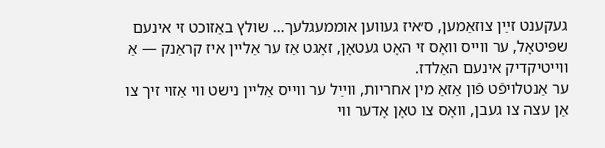געקענט זײַן צוזאַמען, ס׳איז געווען אוממעגלעך… שולץ באַזוכט זי אינעם שפּיטאָל, ער ווייס וואָס זי האָט געטאָן, זאָגט אַז ער אַליין איז קראַנק — אַ ווייטיקדיק אינעם האַלדז.
ער אַנטלויפֿט פֿון אַזאַ מין אחריות, ווײַל ער ווייס אַליין נישט ווי אַזוי זיך צו אַן עצה צו געבן, וואָס צו טאָן אָדער ווי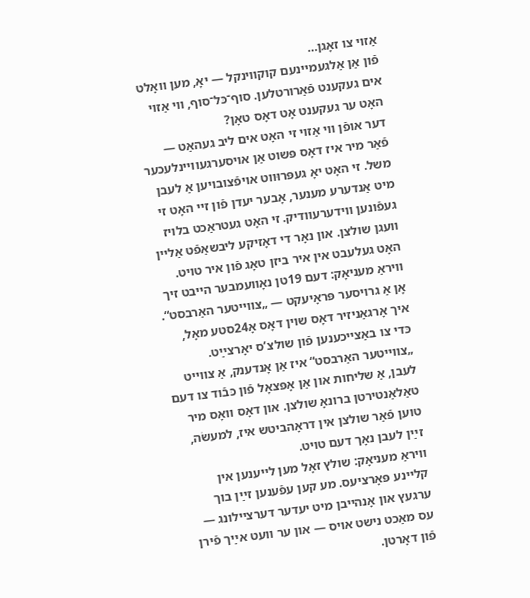אַזוי צו זאָגן…
פֿון אַן אַלגעמיינעם קוקווינקל — יאָ, מען וואָלט אים געקענט פֿאַרורטלען. סוף־כּל־סוף, ווי אַזוי האָט ער געקענט אָט דאָס טאָן?
דער אופֿן ווי אַזוי זי האָט אים ליב געהאַט — פֿאַר מיר איז דאָס פּשוט אַן אויסערגעוויינלעכער משל. זי האָט יאָ געפּרוּווט אויפֿצובויען אַ לעבן מיט אַנדערע מענער, אָבער יעדן פֿון זיי האָט זי געפֿונען ווידערעוודיק. זי האָט געטראַכט בלויז וועגן שולצן. און נאָר די דאָזיקע ליבשאַפֿט אַליין האָט געלעבט אין איר ביזן טאָג פֿון איר טויט.
וויראַ מעניאָק: דעם 19טן נאָוועמבער הייבט זיך אָן אַ גרויסער פּראָיעקט — „צווייטער האַרבסט“. איך אָרגאַניזיר דאָס שוין דאָס אָ24סטע מאָל, כּדי צו באַצייכענען פֿון שולצ’ס יאָרצײַט.
„צווייטער האַרבסט“ איז אַן אָנדענק, אַ צווייט לעבן, אַ שליחות און אַן אָפּצאָל פֿון כּבֿוד צו דעם טאַלאַנטירטן ברונאָ שולצן. און דאָס וואָס מיר טוען פֿאַר שולצן אין דראָהביטש איז, למעשׂה, זײַן לעבן נאָך דעם טויט.
וויראַ מעניאָק: שולץ זאָל מען לייענען אין קליינע פּאָרציעס. מע קען עפֿענען זײַן בוך ערגעץ און אָנהייבן מיט יעדער דערציילונג — עס מאַכט נישט אויס — און ער וועט אײַך פֿירן פֿון דאָרטן.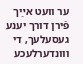ער וועט אײַך פֿירן דורך יענע געסעלעך, די ווונדערלעכע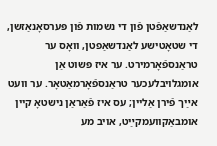לאַנדשאַפֿטן פֿון די נשמות פֿון פּערסאָנאַזשן, די שטאָטישע לאַנדשאַפטן, וואָס ער טראַנספֿאָרמירט. ער איז פּשוט אַן אומגלויבלעכער טראַנספֿאָרמאַטאָר. ער וועט אײַך פֿירן אַליין; עס איז פֿאַראַן נישטאָ קיין אומבאַקוועמקײַט, אויב מע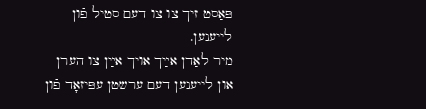פּאַסט זיך צו צו דעם סטיל פֿון לייענען.
מיר לאַדן אײַך אויך אײַן צו הערן און לייענען דעם ערשטן עפּיזאָד פֿון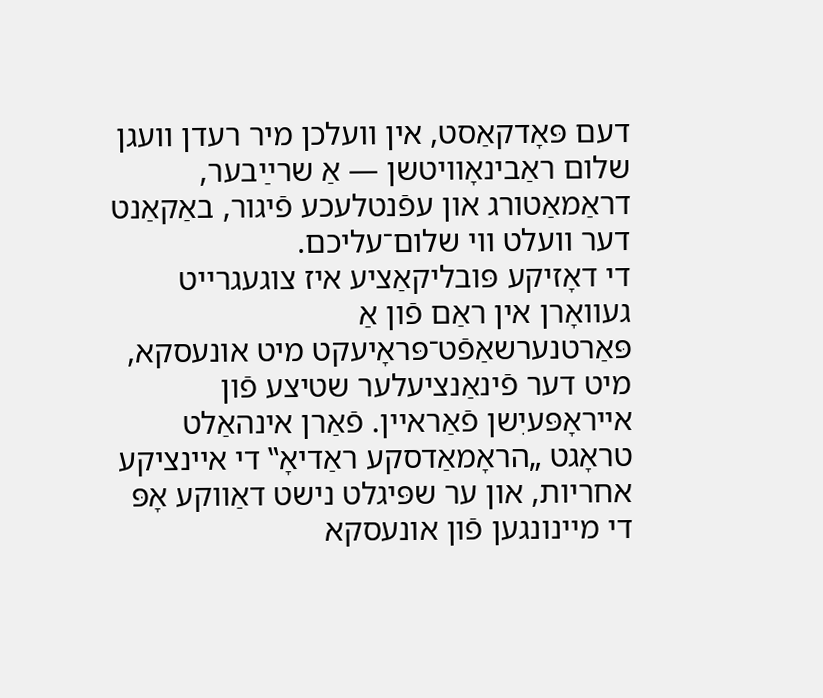דעם פּאָדקאַסט, אין וועלכן מיר רעדן וועגן שלום ראַבינאָוויטשן — אַ שרײַבער, דראַמאַטורג און עפֿנטלעכע פֿיגור, באַקאַנט דער וועלט ווי שלום־עליכם.
די דאָזיקע פּובליקאַציע איז צוגעגרייט געוואָרן אין ראַם פֿון אַ פּאַרטנערשאַפֿט־פּראָיעקט מיט אונעסקא, מיט דער פֿינאַנציעלער שטיצע פֿון אייראָפּעיִשן פֿאַראיין. פֿאַרן אינהאַלט טראָגט „הראָמאַדסקע ראַדיאָ‟ די איינציקע אחריות, און ער שפּיגלט נישט דאַווקע אָפּ די מיינונגען פֿון אונעסקא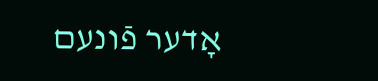אָדער פֿונעם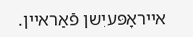אייראָפּעיִשן פֿאַראיין.